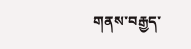གནས་བརྒྱད་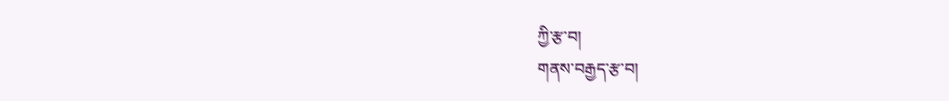ཀྱི་རྩ་བ།
གནས་བརྒྱད་རྩ་བ།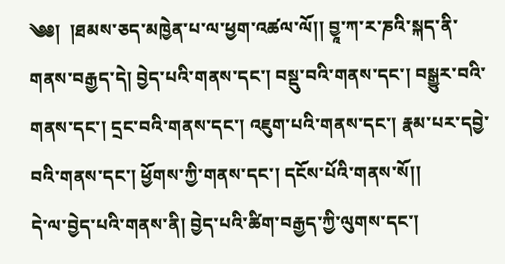༄༅།  །ཐམས་ཅད་མཁྱེན་པ་ལ་ཕྱག་འཚལ་ལོ།། བྱཱ་ཀ་ར་ཎའི་སྐད་ནི་གནས་བརྒྱད་དེ། བྱེད་པའི་གནས་དང་། བསྡུ་བའི་གནས་དང་། བསྒྱུར་བའི་གནས་དང་། དྲང་བའི་གནས་དང་། འཇུག་པའི་གནས་དང་། རྣམ་པར་དབྱེ་བའི་གནས་དང་། ཕྱོགས་ཀྱི་གནས་དང་། དངོས་པོའི་གནས་སོ།།
དེ་ལ་བྱེད་པའི་གནས་ནི། བྱེད་པའི་ཚིག་བརྒྱད་ཀྱི་ལུགས་དང་།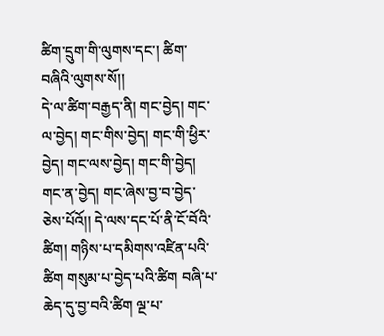ཚིག་དྲུག་གི་ལུགས་དང་། ཚིག་བཞིའི་ལུགས་སོ།།
དེ་ལ་ཚིག་བརྒྱད་ནི། གང་བྱེད། གང་ལ་བྱེད། གང་གིས་བྱེད། གང་གི་ཕྱིར་བྱེད། གང་ལས་བྱེད། གང་གི་བྱེད། གང་ན་བྱེད། གང་ཞེས་བྱ་བ་བྱེད་ཅེས་པོའོ།། དེ་ལས་དང་པོ་ནི་ངོ་བོའི་ཚིག། གཉིས་པ་དམིགས་འཛིན་པའི་ཚིག གསུམ་པ་བྱེད་པའི་ཚིག བཞི་པ་ཆེད་དུ་བྱ་བའི་ཚིག ལྔ་པ་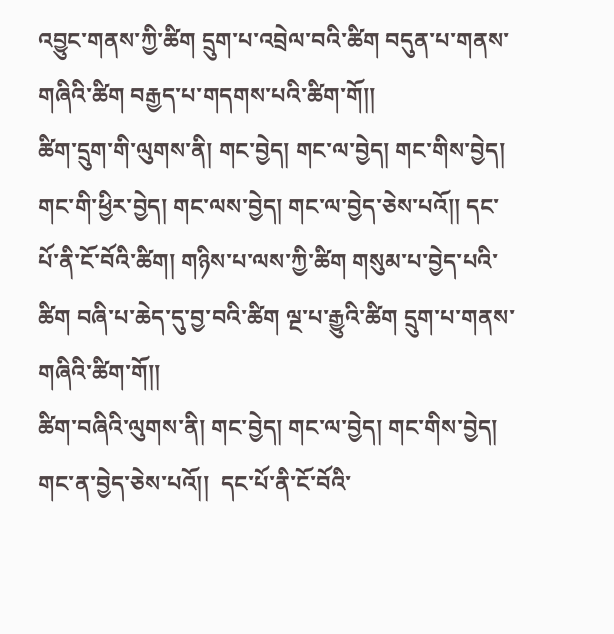འབྱུང་གནས་ཀྱི་ཚིག དྲུག་པ་འབྲེལ་བའི་ཚིག བདུན་པ་གནས་གཞིའི་ཚིག བརྒྱད་པ་གདགས་པའི་ཚིག་གོ།།
ཚིག་དྲུག་གི་ལུགས་ནི། གང་བྱེད། གང་ལ་བྱེད། གང་གིས་བྱེད། གང་གི་ཕྱིར་བྱེད། གང་ལས་བྱེད། གང་ལ་བྱེད་ཅེས་པའོ།། དང་པོ་ནི་ངོ་བོའི་ཚིག། གཉིས་པ་ལས་ཀྱི་ཚིག གསུམ་པ་བྱེད་པའི་ཚིག བཞི་པ་ཆེད་དུ་བྱ་བའི་ཚིག ལྔ་པ་རྒྱུའི་ཚིག དྲུག་པ་གནས་གཞིའི་ཚིག་གོ།།
ཚིག་བཞིའི་ལུགས་ནི། གང་བྱེད། གང་ལ་བྱེད། གང་གིས་བྱེད། གང་ན་བྱེད་ཅེས་པའོ།།  དང་པོ་ནི་ངོ་བོའི་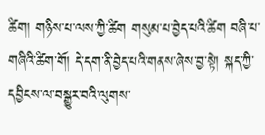ཚིག། གཉིས་པ་ལས་ཀྱི་ཚིག གསུམ་པ་བྱེད་པའི་ཚིག བཞི་པ་གཞིའི་ཚིག་གོ། དེ་དག་ནི་བྱེད་པའི་གནས་ཞེས་བྱ་སྟེ། སྐད་ཀྱི་དབྱིངས་ལ་བསྒྱུར་བའི་ལུགས་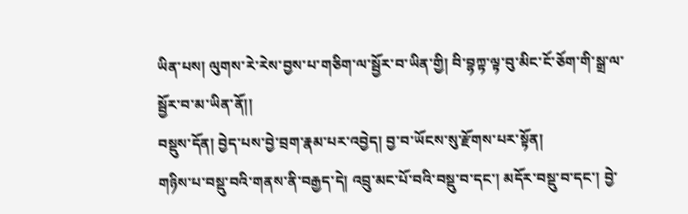ཡིན་པས། ལུགས་རེ་རེས་བྱས་པ་གཅིག་ལ་སྦྱོར་བ་ཡིན་གྱི། བི་བྷཀྟ་ལྟ་བུ་མིང་ངོ་ཅོག་གི་སྒྲ་ལ་སྦྱོར་བ་མ་ཡིན་ནོ།།
བསྡུས་དོན། བྱེད་པས་བྱེ་བྲག་རྣམ་པར་འབྱེད། བྱ་བ་ཡོངས་སུ་རྫོགས་པར་སྟོན།
གཉིས་པ་བསྡུ་བའི་གནས་ནི་བརྒྱད་དེ། འབྲུ་མང་པོ་བའི་བསྡུ་བ་དང་། མདོར་བསྡུ་བ་དང་། བྱེ་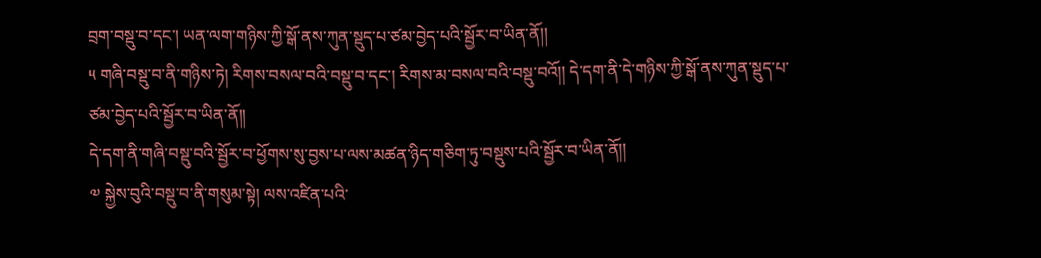བྲག་བསྡུ་བ་དང་། ཡན་ལག་གཉིས་ཀྱི་སྒོ་ནས་ཀུན་སྡུད་པ་ཙམ་བྱེད་པའི་སྦྱོར་བ་ཡིན་ནོ།།
༥ གཞི་བསྡུ་བ་ནི་གཉིས་ཏེ། རིགས་བསལ་བའི་བསྡུ་བ་དང་། རིགས་མ་བསལ་བའི་བསྡུ་བའོ།། དེ་དག་ནི་དེ་གཉིས་ཀྱི་སྒོ་ནས་ཀུན་སྡུད་པ་ཙམ་བྱེད་པའི་སྦྱོར་བ་ཡིན་ནོ།།
དེ་དག་ནི་གཞི་བསྡུ་བའི་སྦྱོར་བ་ཕྱོགས་སུ་བྱས་པ་ལས་མཚན་ཉིད་གཅིག་ཏུ་བསྡུས་པའི་སྦྱོར་བ་ཡིན་ནོ།།
༧ སྐྱེས་བུའི་བསྡུ་བ་ནི་གསུམ་སྟེ། ལས་འཛིན་པའི་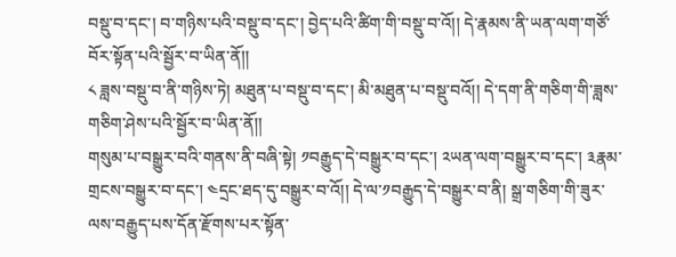བསྡུ་བ་དང་། བ་གཉིས་པའི་བསྡུ་བ་དང་། བྱེད་པའི་ཚིག་གི་བསྡུ་བ་འོ།། དེ་རྣམས་ནི་ཡན་ལག་གཙོ་བོར་སྟོན་པའི་སྦྱོར་བ་ཡིན་ནོ།།
༨ ཟླས་བསྡུ་བ་ནི་གཉིས་ཏེ། མཐུན་པ་བསྡུ་བ་དང་། མི་མཐུན་པ་བསྡུ་བའོ།། དེ་དག་ནི་གཅིག་གི་ཟླས་གཅིག་ཤེས་པའི་སྦྱོར་བ་ཡིན་ནོ།།
གསུམ་པ་བསྒྱུར་བའི་གནས་ནི་བཞི་སྟེ། ༡བརྒྱུད་དེ་བསྒྱུར་བ་དང་། ༢ཡན་ལག་བསྒྱུར་བ་དང་། ༣རྣམ་གྲངས་བསྒྱུར་བ་དང་། ༤དྲང་ཐད་དུ་བསྒྱུར་བ་འོ།། དེ་ལ་༡བརྒྱུད་དེ་བསྒྱུར་བ་ནི། སྒྲ་གཅིག་གི་ཟུར་ལས་བརྒྱུད་པས་དོན་རྫོགས་པར་སྟོན་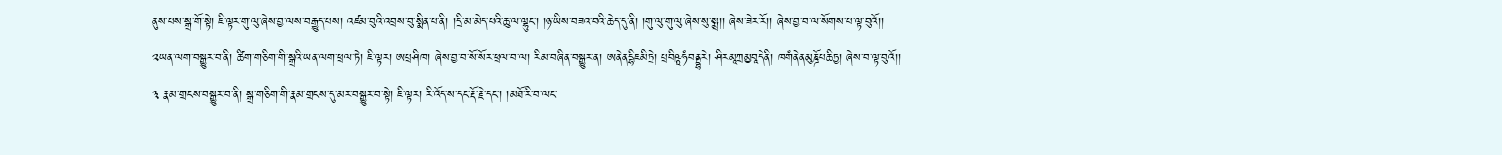ནུས་པས་སྒྲ་གོ་སྟེ། ཇི་ལྟར་གུ་ལུ་ཞེས་བྱ་ལས་བརྒྱུད་པས། འཛམ་བུའི་འབྲས་བུ་སྨིན་པ་ནི། །དྲི་མ་མེད་པའི་ཆུ་ལ་ལྷུང་། །ཉ་ཡིས་བཟའ་བའི་ཆེད་དུ་ནི། །གུ་ལུ་གུ་ལུ་ཞེས་སུ་སྨྲ།། ཞེས་ཟེར་རོ།། ཞེས་བྱ་བ་ལ་སོགས་པ་ལྟ་བུའོ།།
༢ཡན་ལག་བསྒྱུར་བ་ནི། ཚིག་གཅིག་གི་སྒྲའི་ཡན་ལག་ཕྲལ་ཏེ། ཇི་ལྟར། ཨཔྲཤིཁ། ཞེས་བྱ་བ་སོ་སོར་ཕྲལ་བ་ལ། རིམ་བཞིན་བསྒྱུར་ན། ཨནེནདྷིཇམིཏྲེ། པྲབིཥྛཧཾབནྡྷརེ། ཤིརམཱཀྲམྱབཱདེནི། ཁགཾནེནམུཎྜོཔཆིཏྱ། ཞེས་བ་ལྟ་བུའོ།།
༣ རྣམ་གྲངས་བསྒྱུར་བ་ནི། སྒྲ་གཅིག་གི་རྣམ་གྲངས་དུ་མར་བསྒྱུར་བ་སྟེ། ཇི་ལྟར། རི་འོད་ས་དང་རྡོ་རྗེ་དང་། །མཐོ་རི་བ་ལང་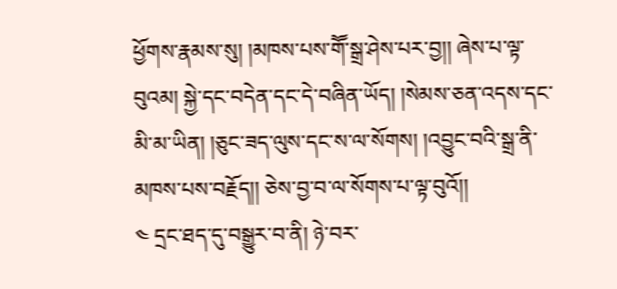ཕྱོགས་རྣམས་སུ། །མཁས་པས་གཽ་སྒྲ་ཤེས་པར་བྱ།། ཞེས་པ་ལྟ་བུའམ། སྐྱེ་དང་བདེན་དང་དེ་བཞིན་ཡོད། །སེམས་ཅན་འདས་དང་མི་མ་ཡིན། །ཅུང་ཟད་ལུས་དང་ས་ལ་སོགས། །འབྱུང་བའི་སྒྲ་ནི་མཁས་པས་བརྗོད།། ཅེས་བྱ་བ་ལ་སོགས་པ་ལྟ་བུའོ།།
༤ དྲང་ཐད་དུ་བསྒྱུར་བ་ནི། ཉེ་བར་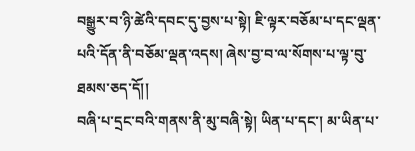བསྒྱུར་བ་ཉི་ཚེའི་དབང་དུ་བྱས་པ་སྟེ། ཇི་ལྟར་བཅོམ་པ་དང་ལྡན་པའི་དོན་ནི་བཅོམ་ལྡན་འདས། ཞེས་བྱ་བ་ལ་སོགས་པ་ལྟ་བུ་ཐམས་ཅད་དོ།།
བཞི་པ་དྲང་བའི་གནས་ནི་མུ་བཞི་སྟེ། ཡིན་པ་དང་། མ་ཡིན་པ་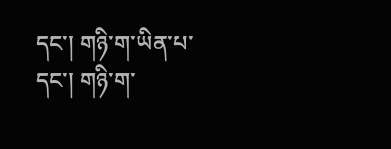དང་། གཉི་ག་ཡིན་པ་དང་། གཉི་ག་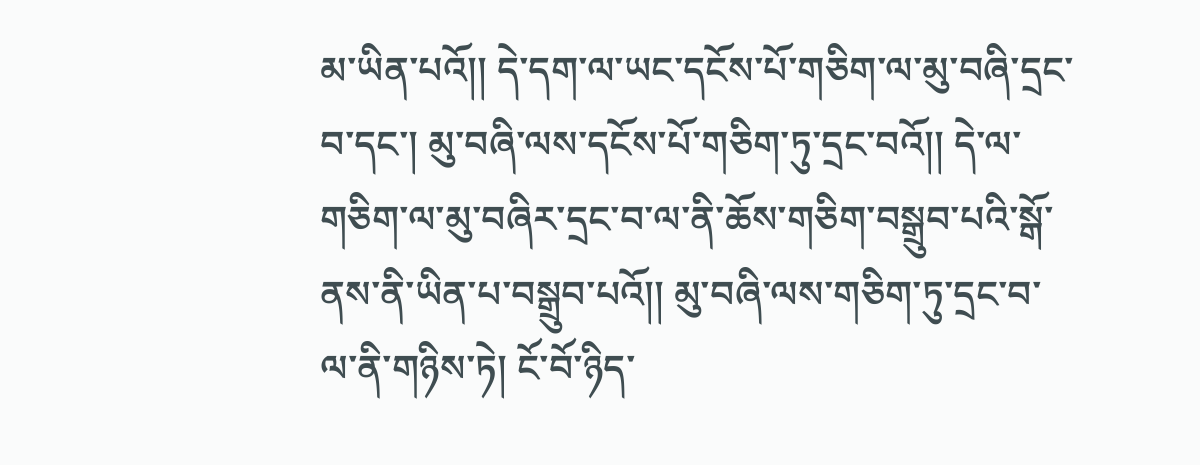མ་ཡིན་པའོ།། དེ་དག་ལ་ཡང་དངོས་པོ་གཅིག་ལ་མུ་བཞི་དྲང་བ་དང་། མུ་བཞི་ལས་དངོས་པོ་གཅིག་ཏུ་དྲང་བའོ།། དེ་ལ་གཅིག་ལ་མུ་བཞིར་དྲང་བ་ལ་ནི་ཆོས་གཅིག་བསྒྲུབ་པའི་སྒོ་ནས་ནི་ཡིན་པ་བསྒྲུབ་པའོ།། མུ་བཞི་ལས་གཅིག་ཏུ་དྲང་བ་ལ་ནི་གཉིས་ཏེ། ངོ་བོ་ཉིད་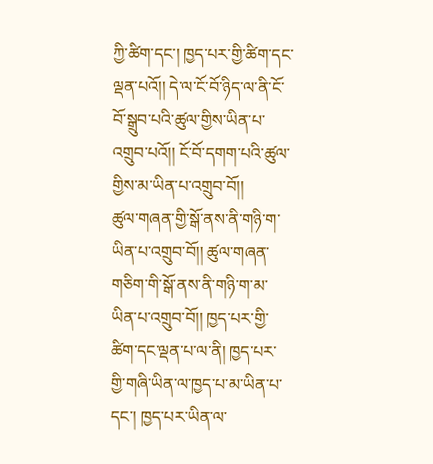ཀྱི་ཚིག་དང་། ཁྱད་པར་གྱི་ཚིག་དང་ལྡན་པའོ།། དེ་ལ་ངོ་བོ་ཉིད་ལ་ནི་ངོ་བོ་སྒྲུབ་པའི་ཚུལ་གྱིས་ཡིན་པ་འགྲུབ་པའོ།། ངོ་བོ་དགག་པའི་ཚུལ་གྱིས་མ་ཡིན་པ་འགྲུབ་བོ།།
ཚུལ་གཞན་གྱི་སྒོ་ནས་ནི་གཉི་ག་ཡིན་པ་འགྲུབ་བོ།། ཚུལ་གཞན་གཅིག་གི་སྒོ་ནས་ནི་གཉི་ག་མ་ཡིན་པ་འགྲུབ་བོ།། ཁྱད་པར་གྱི་ཚིག་དང་ལྡན་པ་ལ་ནི། ཁྱད་པར་གྱི་གཞི་ཡིན་ལ་ཁྱད་པ་མ་ཡིན་པ་དང་། ཁྱད་པར་ཡིན་ལ་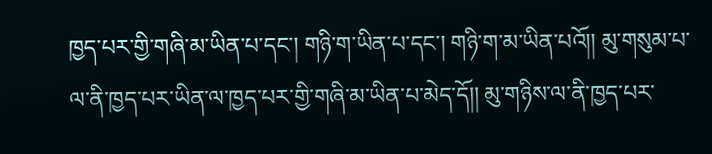ཁྱད་པར་གྱི་གཞི་མ་ཡིན་པ་དང་། གཉི་ག་ཡིན་པ་དང་། གཉི་ག་མ་ཡིན་པའོ།། མུ་གསུམ་པ་ལ་ནི་ཁྱད་པར་ཡིན་ལ་ཁྱད་པར་གྱི་གཞི་མ་ཡིན་པ་མེད་དོ།། མུ་གཉིས་ལ་ནི་ཁྱད་པར་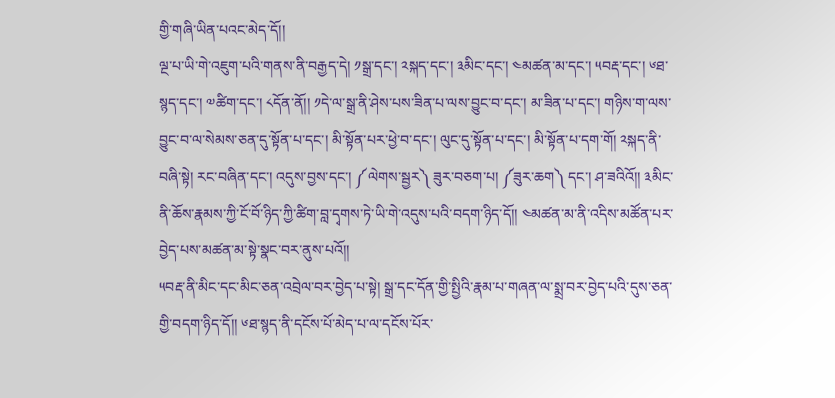གྱི་གཞི་ཡིན་པའང་མེད་དོ།།
ལྔ་པ་ཡི་གེ་འཇུག་པའི་གནས་ནི་བརྒྱད་དེ། ༡སྒྲ་དང་། ༢སྐད་དང་། ༣མིང་དང་། ༤མཚན་མ་དང་། ༥བརྡ་དང་། ༦ཐ་སྙད་དང་། ༧ཚིག་དང་། ༨དོན་ནོ།། ༡དེ་ལ་སྒྲ་ནི་ཤེས་པས་ཟིན་པ་ལས་བྱུང་བ་དང་། མ་ཟིན་པ་དང་། གཉིས་ག་ལས་བྱུང་བ་ལ་སེམས་ཅན་དུ་སྟོན་པ་དང་། མི་སྟོན་པར་ཕྱེ་བ་དང་། ལུང་དུ་སྟོན་པ་དང་། མི་སྟོན་པ་དག་གོ། ༢སྐད་ནི་བཞི་སྟེ། རང་བཞིན་དང་། འདུས་བྱས་དང་། ༼ལེགས་སྦྱར༽ ཟུར་བཅག་པ། ༼ཟུར་ཆག༽ དང་། ཤ་ཟའིའོ།། ༣མིང་ནི་ཆོས་རྣམས་ཀྱི་ངོ་བོ་ཉིད་ཀྱི་ཚིག་བླ་དྭགས་ཏེ་ཡི་གེ་འདུས་པའི་བདག་ཉིད་དོ།། ༤མཚན་མ་ནི་འདིས་མཚོན་པར་བྱེད་པས་མཚན་མ་སྟེ་སྣང་བར་ནུས་པའོ།།
༥བརྡ་ནི་མིང་དང་མིང་ཅན་འབྲེལ་བར་བྱེད་པ་སྟེ། སྒྲ་དང་དོན་གྱི་སྤྱིའི་རྣམ་པ་གཞན་ལ་སྨྲ་བར་བྱེད་པའི་དུས་ཅན་གྱི་བདག་ཉིད་དོ།། ༦ཐ་སྙད་ནི་དངོས་པོ་མེད་པ་ལ་དངོས་པོར་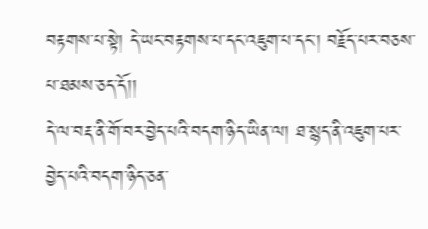བརྟགས་པ་སྟེ། དེ་ཡང་བརྟགས་པ་དང་འཇུག་པ་དང་། བརྗོད་པར་བཅས་པ་ཐམས་ཅད་དོ།།
དེ་ལ་བརྡ་ནི་གོ་བར་བྱེད་པའི་བདག་ཉིད་ཡིན་ལ། ཐ་སྙད་ནི་འཇུག་པར་བྱེད་པའི་བདག་ཉིད་ཅན་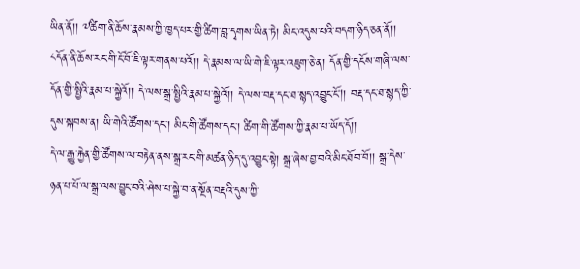ཡིན་ནོ།། ༧ཚིག་ནི་ཆོས་རྣམས་ཀྱི་ཁྱད་པར་གྱི་ཚིག་བླ་དྭགས་ཡིན་ཏེ། མིང་འདུས་པའི་བདག་ཉིད་ཅན་ནོ།། ༨དོན་ནི་ཆོས་རང་གི་ངོ་བོ་ཇི་ལྟར་གནས་པའོ།། དེ་རྣམས་ལ་ཡི་གེ་ཇི་ལྟར་འཇུག་ཅེ་ན། དོན་གྱི་དངོས་གཞི་ལས་དོན་གྱི་སྤྱིའི་རྣམ་པ་སྐྱེའོ།། དེ་ལས་སྒྲ་སྤྱིའི་རྣམ་པ་སྐྱེའོ།། དེ་ལས་བརྡ་དང་ཐ་སྙད་འབྱུང་ངོ།། བརྡ་དང་ཐ་སྙད་ཀྱི་དུས་སྐབས་ན། ཡི་གེའི་ཚོགས་དང་། མིང་གི་ཚོགས་དང་། ཚིག་གི་ཚོགས་ཀྱི་རྣམ་པ་ཡོད་དོ།།
དེ་ལ་རྒྱུ་རྐྱེན་གྱི་ཚོགས་ལ་བརྟེན་ནས་སྒྲ་རང་གི་མཚན་ཉིད་དུ་འབྱུང་སྟེ། སྒྲ་ཞེས་བྱ་བའི་མིང་ཐོབ་བོ།། སྒྲ་དེས་ཉན་པ་པོ་ལ་སྒྲ་ལས་བྱུང་བའི་ཤེས་པ་སྐྱེ་བ་ན་སྔོན་བརྡའི་དུས་ཀྱི་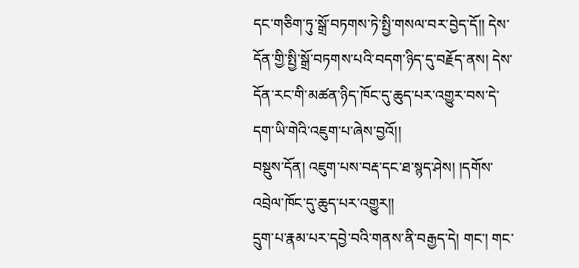དང་གཅིག་ཏུ་སྒྲོ་བཏགས་ཏེ་སྤྱི་གསལ་བར་བྱེད་དོ།། དེས་དོན་གྱི་སྤྱི་སྒྲོ་བཏགས་པའི་བདག་ཉིད་དུ་བརྗོད་ནས། དེས་དོན་རང་གི་མཚན་ཉིད་ཁོང་དུ་ཆུད་པར་འགྱུར་བས་དེ་དག་ཡི་གེའི་འཇུག་པ་ཞེས་བྱའོ།།
བསྡུས་དོན། འཇུག་པས་བརྡ་དང་ཐ་སྙད་ཤེས། །དགོས་འབྲེལ་ཁོང་དུ་ཆུད་པར་འགྱུར།།
དྲུག་པ་རྣམ་པར་དབྱེ་བའི་གནས་ནི་བརྒྱད་དེ། གང་། གང་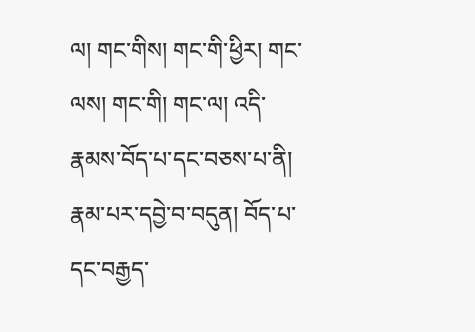ལ། གང་གིས། གང་གི་ཕྱིར། གང་ལས། གང་གི། གང་ལ། འདི་རྣམས་བོད་པ་དང་བཅས་པ་ནི། རྣམ་པར་དབྱེ་བ་བདུན། བོད་པ་དང་བརྒྱད་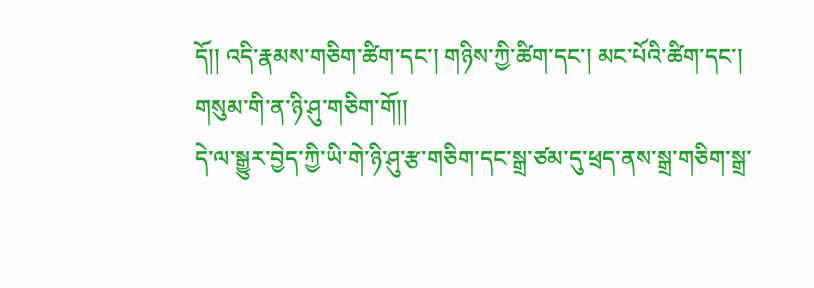དོ།། འདི་རྣམས་གཅིག་ཚིག་དང་། གཉིས་ཀྱི་ཚིག་དང་། མང་པོའི་ཚིག་དང་། གསུམ་གི་ན་ཉི་ཤུ་གཅིག་གོ།།
དེ་ལ་སྒྱུར་བྱེད་ཀྱི་ཡི་གེ་ཉི་ཤུ་རྩ་གཅིག་དང་སྒྲ་ཙམ་དུ་ཕྲད་ནས་སྒྲ་གཅིག་སྒྲ་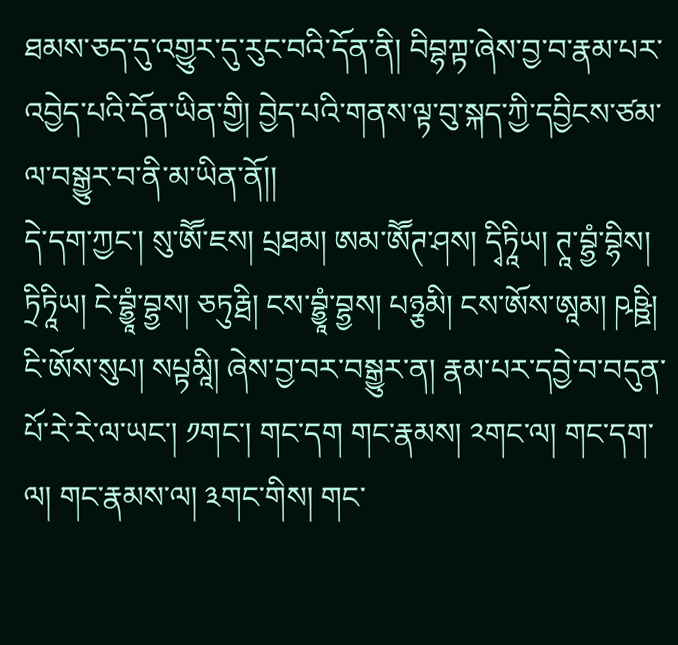ཐམས་ཅད་དུ་འགྱུར་དུ་རུང་བའི་དོན་ནི། བིབྷཀྟ་ཞེས་བྱ་བ་རྣམ་པར་འབྱེད་པའི་དོན་ཡིན་གྱི། བྱེད་པའི་གནས་ལྟ་བུ་སྐད་ཀྱི་དབྱིངས་ཙམ་ལ་བསྒྱུར་བ་ནི་མ་ཡིན་ནོ།།
དེ་དག་ཀྱང་། སུ་ཨཽ་ཇས། པྲཐམ། ཨམ་ཨཽཊ་ཤས། དྭིཏཱིཡ། ཊཱ་བྷྱཾ་བྷིས། ཏྲིཏཱིཡ། ངེ་བྷྱཱཾ་བྷྱས། ཅཏུརྠི། ངས་བྷྱཱཾ་བྷྱས། པཉྕམི། ངས་ཨོས་ཨཱམ། ཥཥྛི། ངི་ཨོས་སུཔ། སཔྟམཱི། ཞེས་བྱ་བར་བསྒྱུར་ན། རྣམ་པར་དབྱེ་བ་བདུན་པོ་རེ་རེ་ལ་ཡང་། ༡གང་། གང་དག གང་རྣམས། ༢གང་ལ། གང་དག་ལ། གང་རྣམས་ལ། ༣གང་གིས། གང་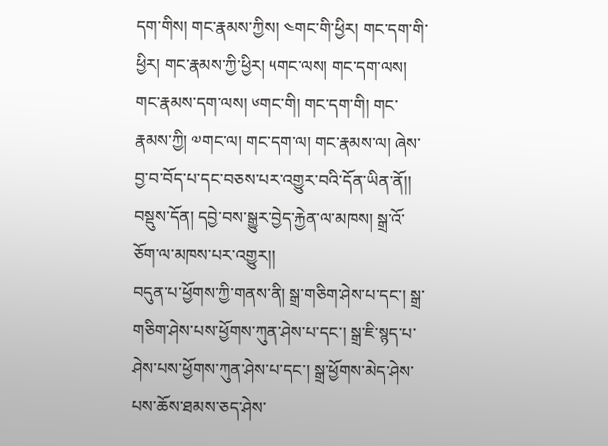དག་གིས། གང་རྣམས་ཀྱིས། ༤གང་གི་ཕྱིར། གང་དག་གི་ཕྱིར། གང་རྣམས་ཀྱི་ཕྱིར། ༥གང་ལས། གང་དག་ལས། གང་རྣམས་དག་ལས། ༦གང་གི། གང་དག་གི། གང་རྣམས་ཀྱི། ༧གང་ལ། གང་དག་ལ། གང་རྣམས་ལ། ཞེས་བྱ་བ་བོད་པ་དང་བཅས་པར་འགྱུར་བའི་དོན་ཡིན་ནོ།།
བསྡུས་དོན། དབྱེ་བས་སྒྱུར་བྱེད་རྐྱེན་ལ་མཁས། སྒྲ་འོ་ཅོག་ལ་མཁས་པར་འགྱུར།།
བདུན་པ་ཕྱོགས་ཀྱི་གནས་ནི། སྒྲ་གཅིག་ཤེས་པ་དང་། སྒྲ་གཅིག་ཤེས་པས་ཕྱོགས་ཀུན་ཤེས་པ་དང་། སྒྲ་ཇི་སྙད་པ་ཤེས་པས་ཕྱོགས་ཀུན་ཤེས་པ་དང་། སྒྲ་ཕྱོགས་མེད་ཤེས་པས་ཆོས་ཐམས་ཅད་ཤེས་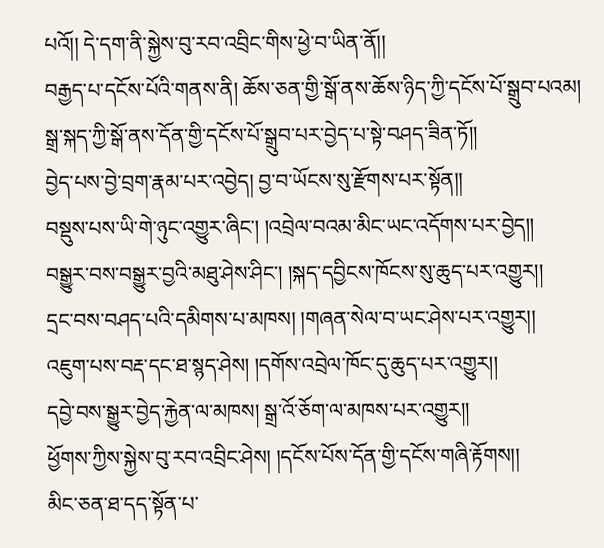པའོ།། དེ་དག་ནི་སྐྱེས་བུ་རབ་འབྲིང་གིས་ཕྱེ་བ་ཡིན་ནོ།།
བརྒྱད་པ་དངོས་པོའི་གནས་ནི། ཆོས་ཅན་གྱི་སྒོ་ནས་ཆོས་ཉིད་ཀྱི་དངོས་པོ་སྒྲུབ་པའམ། སྒྲ་སྐད་ཀྱི་སྒོ་ནས་དོན་གྱི་དངོས་པོ་སྒྲུབ་པར་བྱེད་པ་སྟེ་བཤད་ཟིན་ཏོ།།
བྱེད་པས་བྱེ་བྲག་རྣམ་པར་འབྱེད། བྱ་བ་ཡོངས་སུ་རྫོགས་པར་སྟོན།།
བསྡུས་པས་ཡི་གེ་ཉུང་འགྱུར་ཞིང་། །འབྲེལ་བའམ་མིང་ཡང་འདོགས་པར་བྱེད།།
བསྒྱུར་བས་བསྒྱུར་བྱའི་མཐུ་ཤེས་ཤིང་། །སྐད་དབྱིངས་ཁོངས་སུ་ཆུད་པར་འགྱུར།།
དྲང་བས་བཤད་པའི་དམིགས་པ་མཁས། །གཞན་སེལ་བ་ཡང་ཤེས་པར་འགྱུར།།
འཇུག་པས་བརྡ་དང་ཐ་སྙད་ཤེས། །དགོས་འབྲེལ་ཁོང་དུ་ཆུད་པར་འགྱུར།།
དབྱེ་བས་སྒྱུར་བྱེད་རྐྱེན་ལ་མཁས། སྒྲ་འོ་ཅོག་ལ་མཁས་པར་འགྱུར།།
ཕྱོགས་ཀྱིས་སྐྱེས་བུ་རབ་འབྲིང་ཤེས། །དངོས་པོས་དོན་གྱི་དངོས་གཞི་རྟོགས།།
མིང་ཅན་ཐ་དད་སྟོན་པ་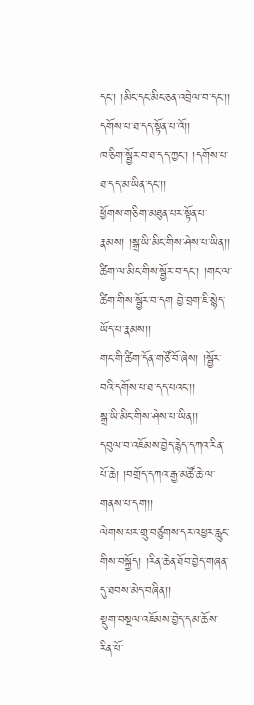དང་། །མིང་དང་མིང་ཅན་འབྲེལ་བ་དང་།།
དགོས་པ་ཐ་དད་སྟོན་པ་འོ།།
ཁ་ཅིག་སྦྱོར་བ་ཐ་དད་ཀྱང་། །དགོས་པ་ཐ་དད་མ་ཡིན་དང་།།
ཕྱོགས་གཅིག་མཐུན་པར་སྟོན་པ་རྣམས། །སྒྲ་ཡི་མིང་གིས་ཤེས་པ་ཡིན།།
ཚིག་ལ་མིང་གིས་སྦྱོར་བ་དང་། །གང་ལ་ཚིག་གིས་སྦྱོར་བ་དག བྱེ་བྲག་ཇི་སྙེད་ཡོད་པ་རྣམས།།
གང་གི་ཚིག་དོན་གཙོ་བོ་ཞེས། །སྦྱོར་བའི་དགོས་པ་ཐ་དད་པའང་།།
སྒྲ་ཡི་མིང་གིས་ཤེས་པ་ཡིན།།
དབུལ་བ་འཇོམས་བྱེད་རྙེད་དཀའ་རིན་པོ་ཆེ། །བགྲོད་དཀའ་རྒྱ་མཚོ་ཆེ་ལ་གནས་པ་དག།།
ལེགས་པར་གྲུ་བཙུགས་དར་འཕྱར་རླུང་གིས་བསྐྱོད། །རིན་ཆེན་ཐོབ་བྱེད་གཞན་དུ་ཐབས་མེད་བཞིན།།
སྡུག་བསྔལ་འཇོམས་བྱེད་དམ་ཆོས་རིན་པོ་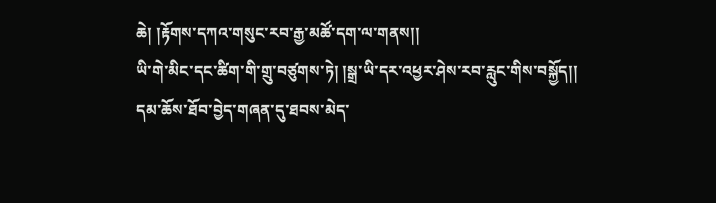ཆེ། །རྟོགས་དཀའ་གསུང་རབ་རྒྱ་མཚོ་དག་ལ་གནས།།
ཡི་གེ་མིང་དང་ཚིག་གི་གྲུ་བཙུགས་ཏེ། །སྒྲ་ཡི་དར་འཕྱར་ཤེས་རབ་རླུང་གིས་བསྐྱོད།།
དམ་ཆོས་ཐོབ་བྱེད་གཞན་དུ་ཐབས་མེད་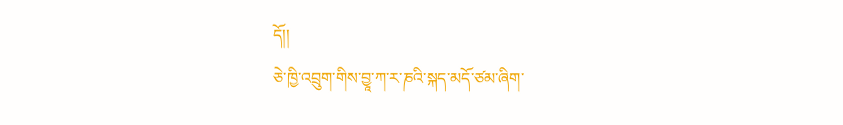དོ།།
ཅེ་ཁྱི་འབྲུག་གིས་བྱཱ་ཀ་ར་ཎའི་སྐད་མདོ་ཙམ་ཞིག་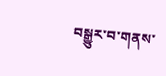བསྒྱུར་བ་གནས་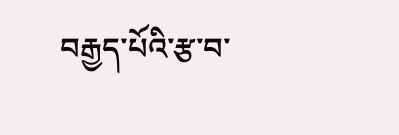བརྒྱད་པོའི་རྩ་བ་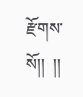རྫོགས་སོ།།  །།